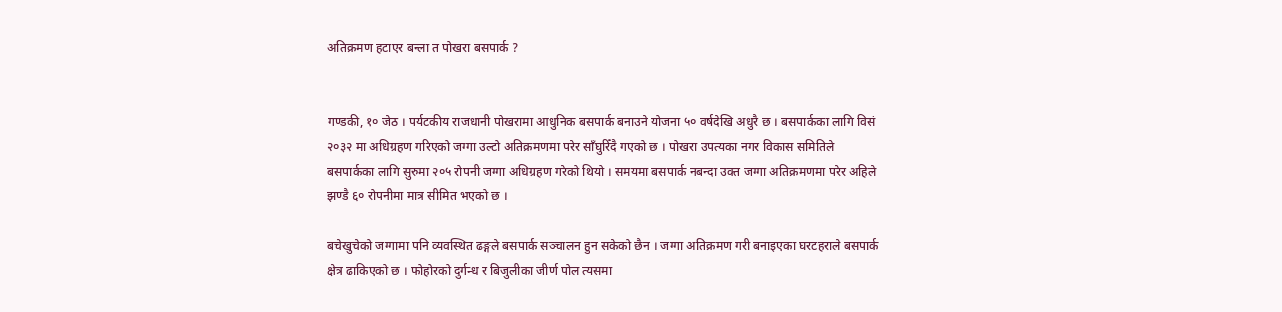अतिक्रमण हटाएर बन्ला त पोखरा बसपार्क ?


गण्डकी, १० जेठ । पर्यटकीय राजधानी पोखरामा आधुनिक बसपार्क बनाउने योजना ५० वर्षदेखि अधुरै छ । बसपार्कका लागि विसं २०३२ मा अधिग्रहण गरिएको जग्गा उल्टो अतिक्रमणमा परेर साँघुरिँदै गएको छ । पोखरा उपत्यका नगर विकास समितिले बसपार्कका लागि सुरुमा २०५ रोपनी जग्गा अधिग्रहण गरेको थियो । समयमा बसपार्क नबन्दा उक्त जग्गा अतिक्रमणमा परेर अहिले झण्डै ६० रोपनीमा मात्र सीमित भएको छ ।

बचेखुचेको जग्गामा पनि व्यवस्थित ढङ्गले बसपार्क सञ्चालन हुन सकेको छैन । जग्गा अतिक्रमण गरी बनाइएका घरटहराले बसपार्क क्षेत्र ढाकिएको छ । फोहोरको दुर्गन्ध र बिजुलीका जीर्ण पोल त्यसमा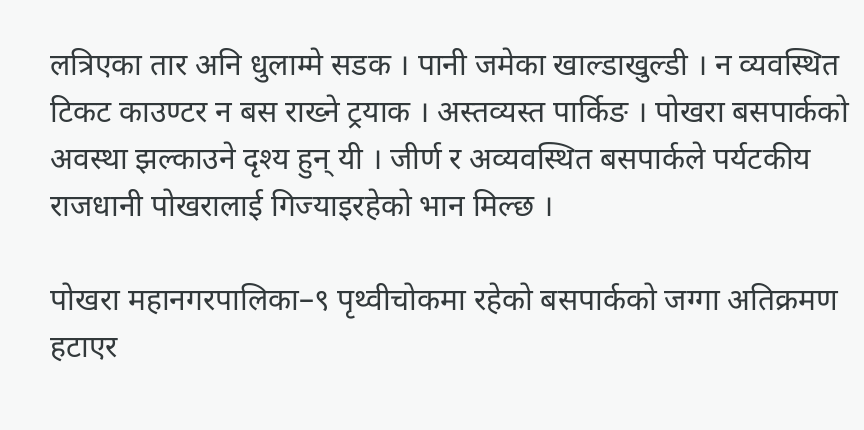लत्रिएका तार अनि धुलाम्मे सडक । पानी जमेका खाल्डाखुल्डी । न व्यवस्थित टिकट काउण्टर न बस राख्ने ट्रयाक । अस्तव्यस्त पार्किङ । पोखरा बसपार्कको अवस्था झल्काउने दृश्य हुन् यी । जीर्ण र अव्यवस्थित बसपार्कले पर्यटकीय राजधानी पोखरालाई गिज्याइरहेको भान मिल्छ ।

पोखरा महानगरपालिका–९ पृथ्वीचोकमा रहेको बसपार्कको जग्गा अतिक्रमण हटाएर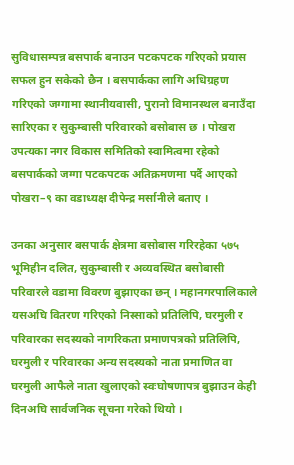सुविधासम्पन्न बसपार्क बनाउन पटकपटक गरिएको प्रयास सफल हुन सकेको छैन । बसपार्कका लागि अधिग्रहण गरिएको जग्गामा स्थानीयवासी, पुरानो विमानस्थल बनाउँदा सारिएका र सुकुम्बासी परिवारको बसोबास छ । पोखरा उपत्यका नगर विकास समितिको स्वामित्वमा रहेको बसपार्कको जग्गा पटकपटक अतिक्रमणमा पर्दै आएको पोखरा–९ का वडाध्यक्ष दीपेन्द्र मर्सानीले बताए ।

उनका अनुसार बसपार्क क्षेत्रमा बसोबास गरिरहेका ५७५ भूमिहीन दलित, सुकुम्बासी र अव्यवस्थित बसोबासी परिवारले वडामा विवरण बुझाएका छन् । महानगरपालिकाले यसअघि वितरण गरिएको निस्साको प्रतिलिपि, घरमुली र परिवारका सदस्यको नागरिकता प्रमाणपत्रको प्रतिलिपि, घरमुली र परिवारका अन्य सदस्यको नाता प्रमाणित वा घरमुली आफैले नाता खुलाएको स्वःघोषणापत्र बुझाउन केही दिनअघि सार्वजनिक सूचना गरेको थियो ।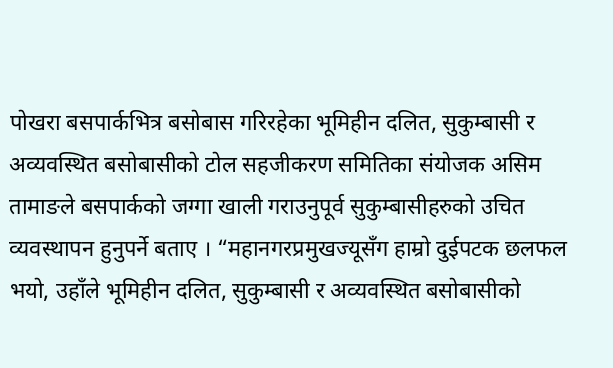पोखरा बसपार्कभित्र बसोबास गरिरहेका भूमिहीन दलित, सुकुम्बासी र अव्यवस्थित बसोबासीको टोल सहजीकरण समितिका संयोजक असिम तामाङले बसपार्कको जग्गा खाली गराउनुपूर्व सुकुम्बासीहरुको उचित व्यवस्थापन हुनुपर्ने बताए । “महानगरप्रमुखज्यूसँग हाम्रो दुईपटक छलफल भयो, उहाँले भूमिहीन दलित, सुकुम्बासी र अव्यवस्थित बसोबासीको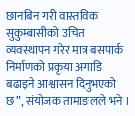छानबिन गरी वास्तविक सुकुम्बासीको उचित व्यवस्थापन गरेर मात्र बसपार्क निर्माणको प्रकृया अगाडि बढाइने आश्वासन दिनुभएको छ”, संयोजक तामाङलले भने ।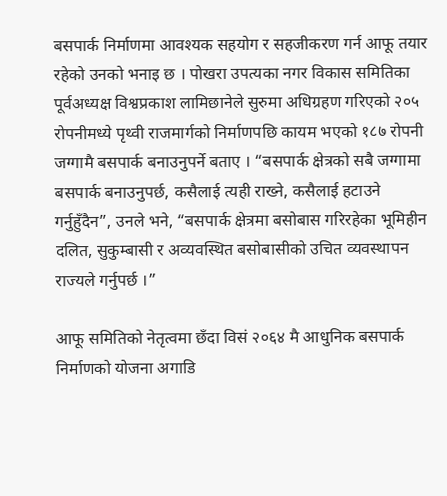बसपार्क निर्माणमा आवश्यक सहयोग र सहजीकरण गर्न आफू तयार रहेको उनको भनाइ छ । पोखरा उपत्यका नगर विकास समितिका पूर्वअध्यक्ष विश्वप्रकाश लामिछानेले सुरुमा अधिग्रहण गरिएको २०५ रोपनीमध्ये पृथ्वी राजमार्गको निर्माणपछि कायम भएको १८७ रोपनी जग्गामै बसपार्क बनाउनुपर्ने बताए । “बसपार्क क्षेत्रको सबै जग्गामा बसपार्क बनाउनुपर्छ, कसैलाई त्यही राख्ने, कसैलाई हटाउने गर्नुहुँदैन”, उनले भने, “बसपार्क क्षेत्रमा बसोबास गरिरहेका भूमिहीन दलित, सुकुम्बासी र अव्यवस्थित बसोबासीको उचित व्यवस्थापन राज्यले गर्नुपर्छ ।”

आफू समितिको नेतृत्वमा छँदा विसं २०६४ मै आधुनिक बसपार्क निर्माणको योजना अगाडि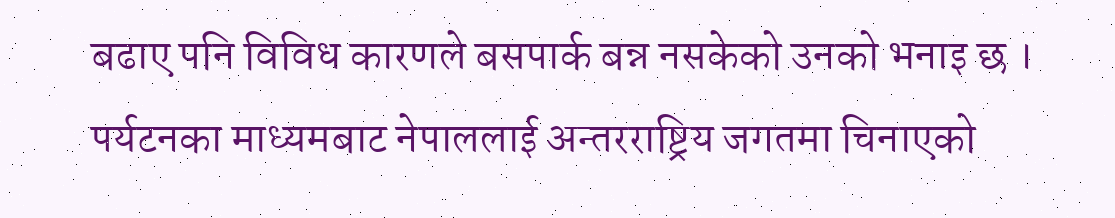बढाए पनि विविध कारणले बसपार्क बन्न नसकेको उनको भनाइ छ । पर्यटनका माध्यमबाट नेपाललाई अन्तरराष्ट्रिय जगतमा चिनाएको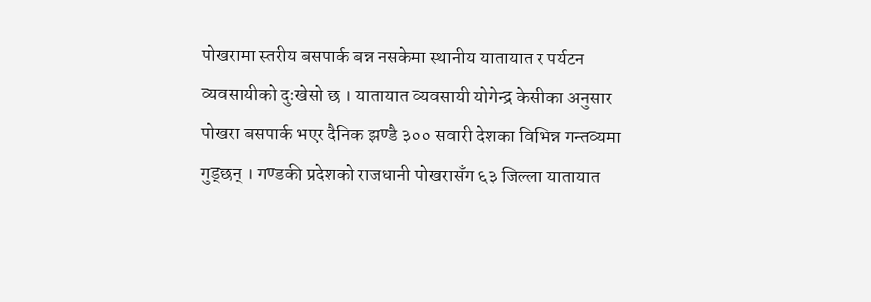पोखरामा स्तरीय बसपार्क बन्न नसकेमा स्थानीय यातायात र पर्यटन व्यवसायीको दुःखेसो छ । यातायात व्यवसायी योगेन्द्र केसीका अनुसार पोखरा बसपार्क भएर दैनिक झण्डै ३०० सवारी देशका विभिन्न गन्तव्यमा गुड्छन् । गण्डकी प्रदेशको राजधानी पोखरासँग ६३ जिल्ला यातायात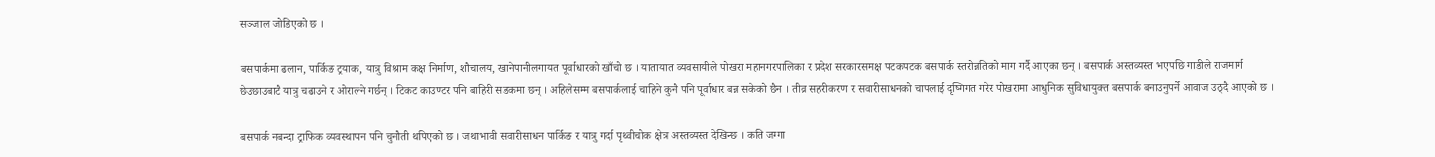सञ्जाल जोडिएको छ ।

बसपार्कमा ढलान, पार्किङ ट्रयाक, यात्रु विश्राम कक्ष निर्माण, शौचालय, खानेपानीलगायत पूर्वाधारको खाँचो छ । यातायात व्यवसायीले पोखरा महानगरपालिका र प्रदेश सरकारसमक्ष पटकपटक बसपार्क स्तरोन्नतिको माग गर्दै आएका छन् । बसपार्क अस्तव्यस्त भएपछि गाडीले राजमार्ग छेउछाउबाटै यात्रु चढाउने र ओराल्ने गर्छन् । टिकट काउण्टर पनि बाहिरी सडकमा छन् । अहिलेसम्म बसपार्कलाई चाहिने कुनै पनि पूर्वाधार बन्न सकेको छैन । तीव्र सहरीकरण र सवारीसाधनको चापलाई दृष्गिगत गरेर पोखरामा आधुनिक सुविधायुक्त बसपार्क बनाउनुपर्ने आवाज उठ्दै आएको छ ।

बसपार्क नबन्दा ट्राफिक व्यवस्थापन पनि चुनौती थपिएको छ । जथाभावी सवारीसाधन पार्किङ र यात्रु गर्दा पृथ्वीचोक क्षेत्र अस्तव्यस्त देखिन्छ । कति जग्गा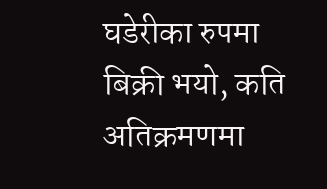घडेरीका रुपमा बिक्री भयो, कति अतिक्रमणमा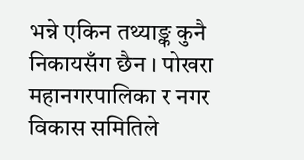भन्ने एकिन तथ्याङ्क कुनै निकायसँग छैन । पोखरा महानगरपालिका र नगर विकास समितिले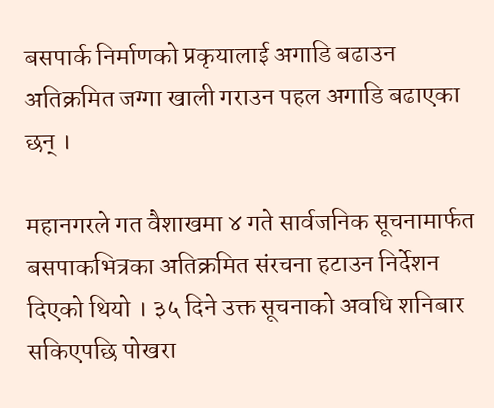बसपार्क निर्माणको प्रकृयालाई अगाडि बढाउन अतिक्रमित जग्गा खाली गराउन पहल अगाडि बढाएका छन् ।

महानगरले गत वैशाखमा ४ गते सार्वजनिक सूचनामार्फत बसपाकभित्रका अतिक्रमित संरचना हटाउन निर्देशन दिएको थियो । ३५ दिने उक्त सूचनाको अवधि शनिबार सकिएपछि पोखरा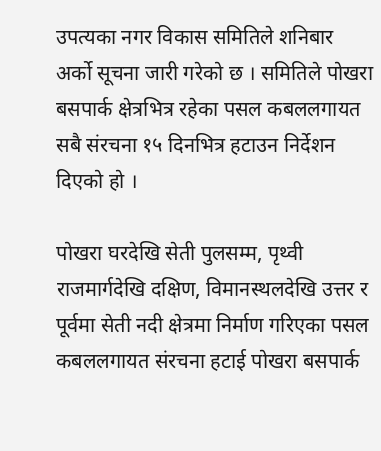उपत्यका नगर विकास समितिले शनिबार अर्को सूचना जारी गरेको छ । समितिले पोखरा बसपार्क क्षेत्रभित्र रहेका पसल कबललगायत सबै संरचना १५ दिनभित्र हटाउन निर्देशन दिएको हो ।

पोखरा घरदेखि सेती पुलसम्म, पृथ्वी राजमार्गदेखि दक्षिण, विमानस्थलदेखि उत्तर र पूर्वमा सेती नदी क्षेत्रमा निर्माण गरिएका पसल कबललगायत संरचना हटाई पोखरा बसपार्क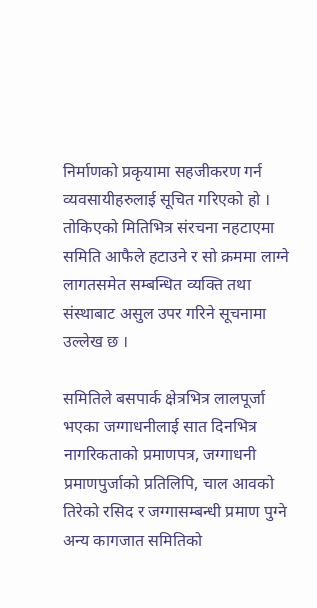निर्माणको प्रकृयामा सहजीकरण गर्न व्यवसायीहरुलाई सूचित गरिएको हो । तोकिएको मितिभित्र संरचना नहटाएमा समिति आफैले हटाउने र सो क्रममा लाग्ने लागतसमेत सम्बन्धित व्यक्ति तथा संस्थाबाट असुल उपर गरिने सूचनामा उल्लेख छ ।

समितिले बसपार्क क्षेत्रभित्र लालपूर्जा भएका जग्गाधनीलाई सात दिनभित्र नागरिकताको प्रमाणपत्र, जग्गाधनी प्रमाणपुर्जाको प्रतिलिपि, चाल आवको तिरेको रसिद र जग्गासम्बन्धी प्रमाण पुग्ने अन्य कागजात समितिको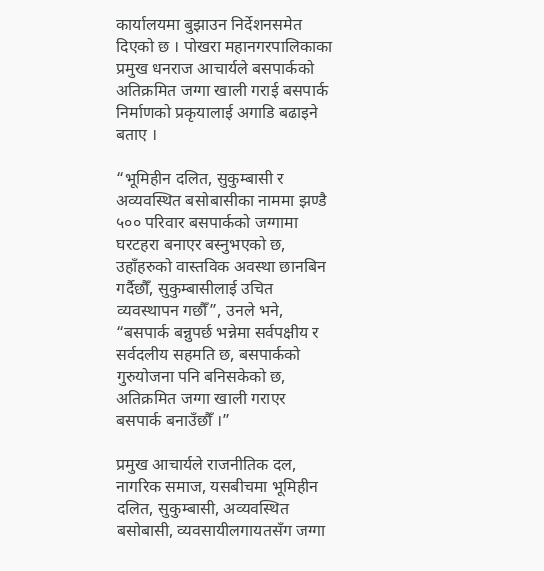कार्यालयमा बुझाउन निर्देशनसमेत दिएको छ । पोखरा महानगरपालिकाका प्रमुख धनराज आचार्यले बसपार्कको अतिक्रमित जग्गा खाली गराई बसपार्क निर्माणको प्रकृयालाई अगाडि बढाइने बताए ।

“भूमिहीन दलित, सुकुम्बासी र अव्यवस्थित बसोबासीका नाममा झण्डै ५०० परिवार बसपार्कको जग्गामा घरटहरा बनाएर बस्नुभएको छ, उहाँहरुको वास्तविक अवस्था छानबिन गर्दैछौँ, सुकुम्बासीलाई उचित व्यवस्थापन गछौँ”, उनले भने, “बसपार्क बन्नुपर्छ भन्नेमा सर्वपक्षीय र सर्वदलीय सहमति छ, बसपार्कको गुरुयोजना पनि बनिसकेको छ, अतिक्रमित जग्गा खाली गराएर बसपार्क बनाउँछौँ ।”

प्रमुख आचार्यले राजनीतिक दल, नागरिक समाज, यसबीचमा भूमिहीन दलित, सुकुम्बासी, अव्यवस्थित बसोबासी, व्यवसायीलगायतसँग जग्गा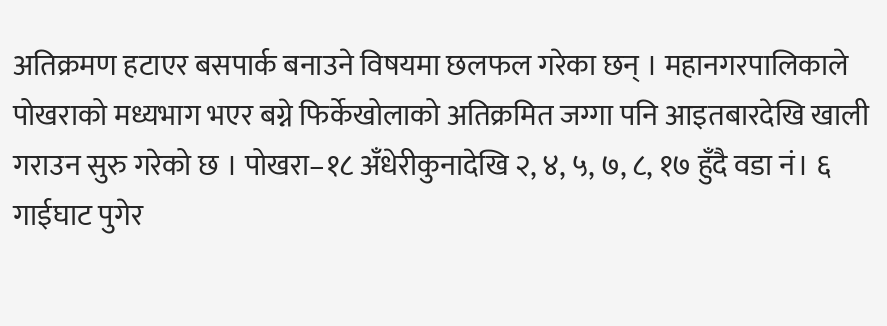अतिक्रमण हटाएर बसपार्क बनाउने विषयमा छलफल गरेका छन् । महानगरपालिकाले पोखराको मध्यभाग भएर बग्ने फिर्केखोलाको अतिक्रमित जग्गा पनि आइतबारदेखि खाली गराउन सुरु गरेको छ । पोखरा–१८ अँधेरीकुनादेखि २, ४, ५, ७, ८, १७ हुँदै वडा नं। ६ गाईघाट पुगेर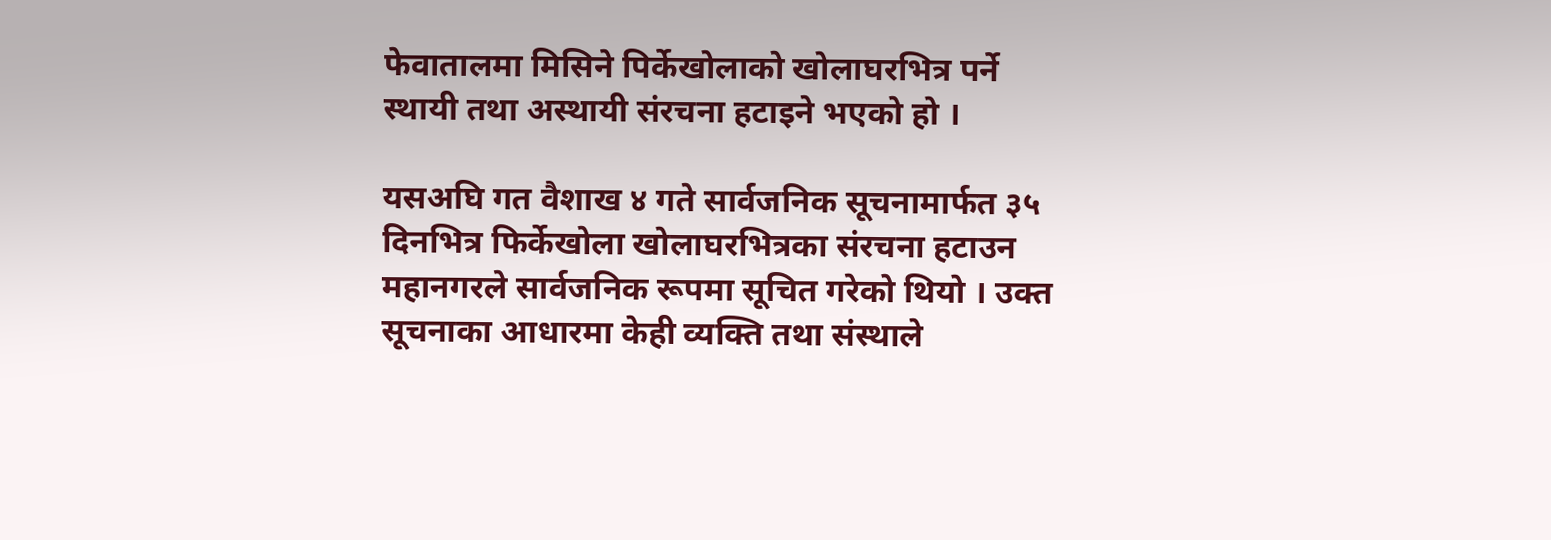फेवातालमा मिसिने पिर्केखोलाको खोलाघरभित्र पर्ने स्थायी तथा अस्थायी संरचना हटाइने भएको हो ।

यसअघि गत वैशाख ४ गते सार्वजनिक सूचनामार्फत ३५ दिनभित्र फिर्केखोला खोलाघरभित्रका संरचना हटाउन महानगरले सार्वजनिक रूपमा सूचित गरेको थियो । उक्त सूचनाका आधारमा केही व्यक्ति तथा संस्थाले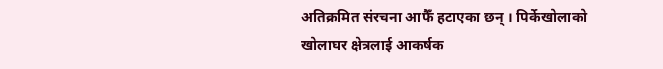अतिक्रमित संरचना आफैँ हटाएका छन् । पिर्केखोलाको खोलाघर क्षेत्रलाई आकर्षक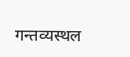गन्तव्यस्थल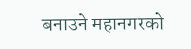बनाउने महानगरको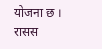योजना छ । रासस